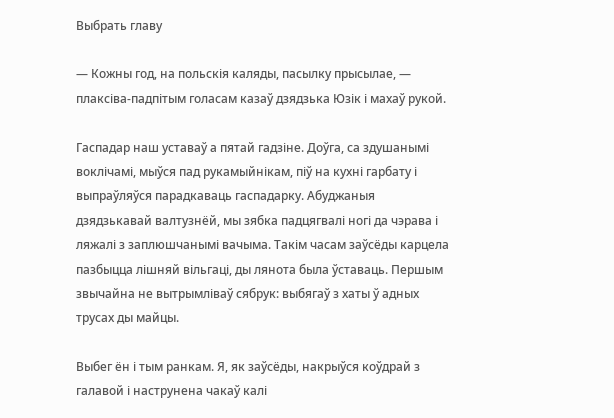Выбрать главу

— Кожны год, на польскія каляды, пасылку прысылае, — плаксіва-падпітым голасам казаў дзядзька Юзік і махаў рукой.

Гаспадар наш уставаў а пятай гадзіне. Доўга, са здушанымі воклічамі, мыўся пад рукамыйнікам, піў на кухні гарбату і выпраўляўся парадкаваць гаспадарку. Абуджаныя дзядзькавай валтузнёй, мы зябка падцягвалі ногі да чэрава і ляжалі з заплюшчанымі вачыма. Такім часам заўсёды карцела пазбыцца лішняй вільгаці, ды лянота была ўставаць. Першым звычайна не вытрымліваў сябрук: выбягаў з хаты ў адных трусах ды майцы.

Выбег ён і тым ранкам. Я, як заўсёды, накрыўся коўдрай з галавой і наструнена чакаў калі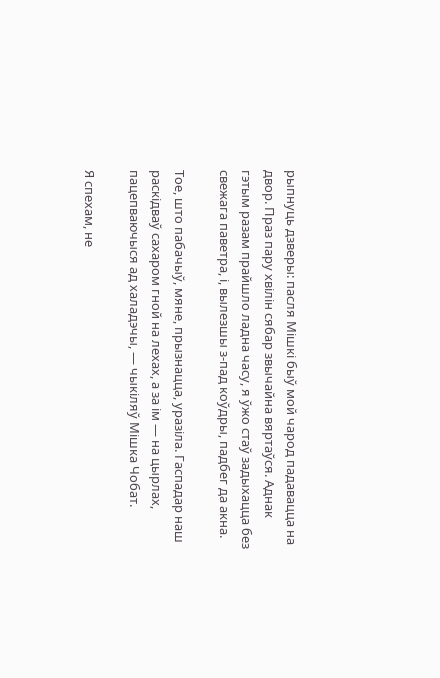рыпнуць дзверы: пасля Мішкі быў мой чарод падавацца на двор. Праз пару хвілін сябар звычайна вяртаўся. Аднак гэтым разам прайшло ладна часу, я ўжо стаў задыхацца без свежага паветра, і, вылезшы з-пад коўдры, падбег да акна.

Тое, што пабачыў, мяне, прызнацца, уразіла. Гаспадар наш раскідваў сахаром гной на лехах, а за ім — на цырлах, пацепваючыся ад халадэчы, — чыкіляў Мішка Чобат.

Я спехам, не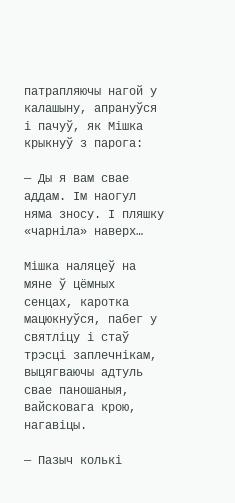патрапляючы нагой у калашыну, апрануўся і пачуў, як Мішка крыкнуў з парога:

— Ды я вам свае аддам. Ім наогул няма зносу. І пляшку «чарніла» наверх…

Мішка наляцеў на мяне ў цёмных сенцах, каротка мацюкнуўся, пабег у святліцу і стаў трэсці заплечнікам, выцягваючы адтуль свае паношаныя, вайсковага крою, нагавіцы.

— Пазыч колькі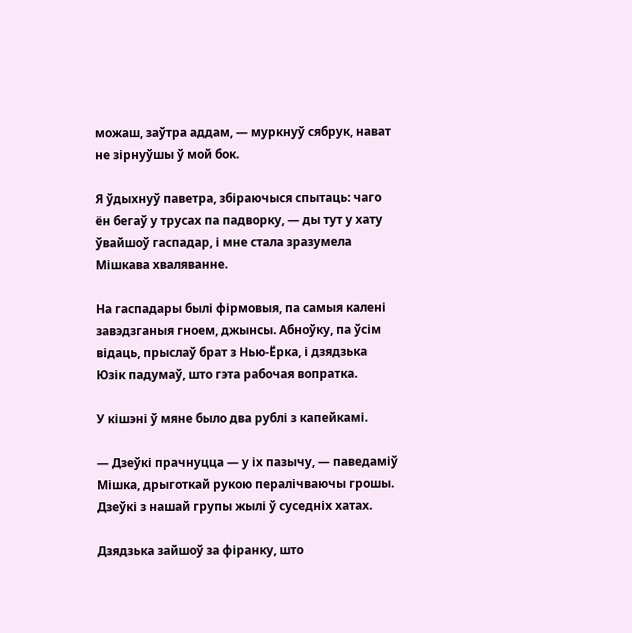можаш, заўтра аддам, — муркнуў сябрук, нават не зірнуўшы ў мой бок.

Я ўдыхнуў паветра, збіраючыся спытаць: чаго ён бегаў у трусах па падворку, — ды тут у хату ўвайшоў гаспадар, і мне стала зразумела Мішкава хваляванне.

На гаспадары былі фірмовыя, па самыя калені завэдзганыя гноем, джынсы. Абноўку, па ўсім відаць, прыслаў брат з Нью-Ёрка, і дзядзька Юзік падумаў, што гэта рабочая вопратка.

У кішэні ў мяне было два рублі з капейкамі.

— Дзеўкі прачнуцца — у іх пазычу, — паведаміў Мішка, дрыготкай рукою пералічваючы грошы. Дзеўкі з нашай групы жылі ў суседніх хатах.

Дзядзька зайшоў за фіранку, што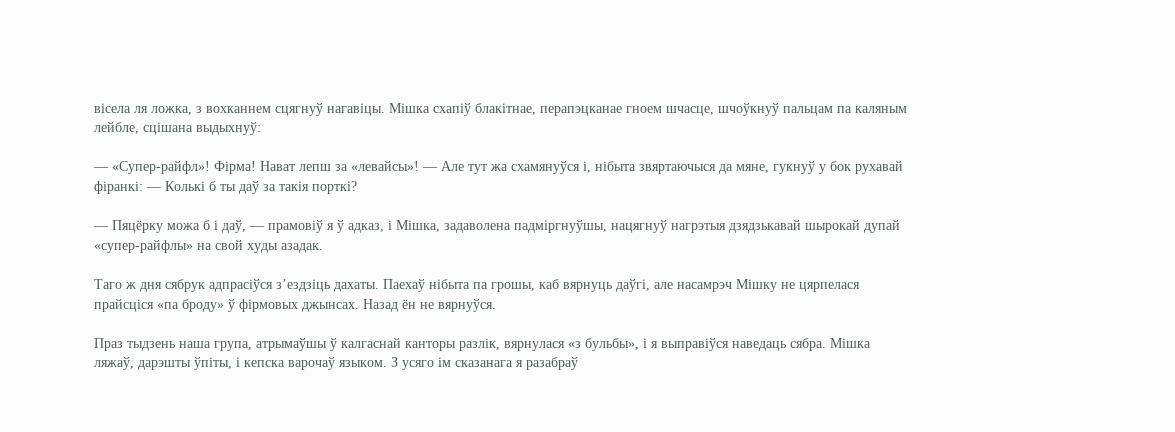вісела ля ложка, з вохканнем сцягнуў нагавіцы. Мішка схапіў блакітнае, перапэцканае гноем шчасце, шчоўкнуў пальцам па каляным лейбле, сцішана выдыхнуў:

— «Супер-райфл»! Фірма! Нават лепш за «левайсы»! — Але тут жа схамянуўся і, нібыта звяртаючыся да мяне, гукнуў у бок рухавай фіранкі: — Колькі б ты даў за такія порткі?

— Пяцёрку можа б і даў, — прамовіў я ў адказ, і Мішка, задаволена падміргнуўшы, нацягнуў нагрэтыя дзядзькавай шырокай дупай «супер-райфлы» на свой худы азадак.

Таго ж дня сябрук адпрасіўся з’ездзіць дахаты. Паехаў нібыта па грошы, каб вярнуць даўгі, але насамрэч Мішку не цярпелася прайсціся «па броду» ў фірмовых джынсах. Назад ён не вярнуўся.

Праз тыдзень наша група, атрымаўшы ў калгаснай канторы разлік, вярнулася «з бульбы», і я выправіўся наведаць сябра. Мішка ляжаў, дарэшты ўпіты, і кепска варочаў языком. З усяго ім сказанага я разабраў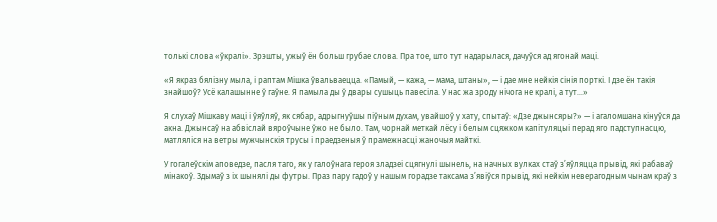толькі слова «ўкралі». Зрэшты, ужыў ён больш грубае слова. Пра тое, што тут надарылася, дачуўся ад ягонай маці.

«Я якраз бялізну мыла, і раптам Мішка ўвальваецца. «Памый, — кажа, — мама, штаны», — і дае мне нейкія сінія порткі. І дзе ён такія знайшоў? Усё калашынне ў гаўне. Я памыла ды ў двары сушыць павесіла. У нас жа зроду нічога не кралі, а тут…»

Я слухаў Мішкаву маці і ўяўляў, як сябар, адрыгнуўшы піўным духам, увайшоў у хату, спытаў: «Дзе джынсяры?» — і агаломшана кінуўся да акна. Джынсаў на абвіслай вяроўчыне ўжо не было. Там, чорнай меткай лёсу і белым сцяжком капітуляцыі перад яго падступнасцю, матляліся на ветры мужчынскія трусы і праедзеныя ў прамежнасці жаночыя майткі.

У гогалеўскім аповедзе, пасля таго, як у галоўнага героя зладзеі сцягнулі шынель, на начных вулках стаў з’яўляцца прывід, які рабаваў мінакоў. Здымаў з іх шынялі ды футры. Праз пару гадоў у нашым горадзе таксама з’явіўся прывід, які нейкім неверагодным чынам краў з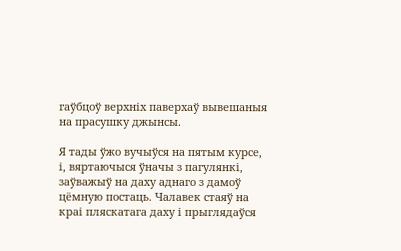гаўбцоў верхніх паверхаў вывешаныя на прасушку джынсы.

Я тады ўжо вучыўся на пятым курсе, і, вяртаючыся ўначы з пагулянкі, заўважыў на даху аднаго з дамоў цёмную постаць. Чалавек стаяў на краі пляскатага даху і прыглядаўся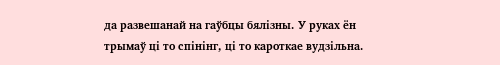да развешанай на гаўбцы бялізны. У руках ён трымаў ці то спінінг, ці то кароткае вудзільна.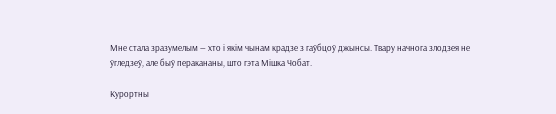Мне стала зразумелым — хто і якім чынам крадзе з гаўбцоў джынсы. Твару начнога злодзея не ўгледзеў, але быў перакананы, што гэта Мішка Чобат.

Курортны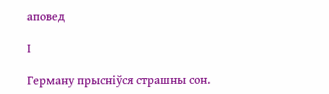аповед

І

Герману прысніўся страшны сон.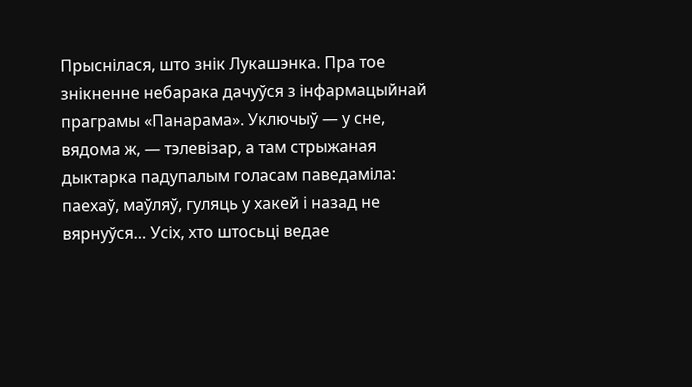Прыснілася, што знік Лукашэнка. Пра тое знікненне небарака дачуўся з інфармацыйнай праграмы «Панарама». Уключыў — у сне, вядома ж, — тэлевізар, а там стрыжаная дыктарка падупалым голасам паведаміла: паехаў, маўляў, гуляць у хакей і назад не вярнуўся… Усіх, хто штосьці ведае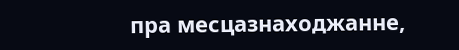пра месцазнаходжанне,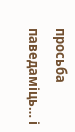просьба паведаміць… і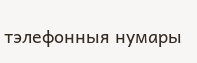тэлефонныя нумары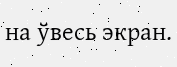на ўвесь экран.